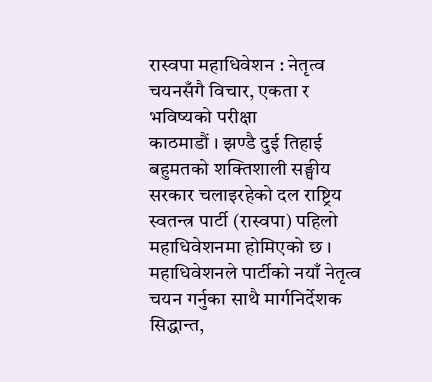रास्वपा महाधिवेशन : नेतृत्व चयनसँगै विचार, एकता र भविष्यको परीक्षा
काठमाडौं । झण्डै दुई तिहाई बहुमतको शक्तिशाली सङ्घीय सरकार चलाइरहेको दल राष्ट्रिय स्वतन्त्र पार्टी (रास्वपा) पहिलो महाधिवेशनमा होमिएको छ ।
महाधिवेशनले पार्टीको नयाँ नेतृत्व चयन गर्नुका साथै मार्गनिर्देशक सिद्धान्त,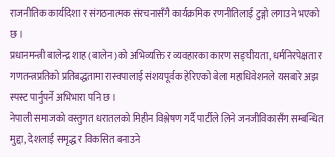राजनीतिक कार्यदिशा र संगठनात्मक संरचनासँगै कार्यक्रमिक रणनीतिलाई टुङ्गो लगाउने भएको छ ।
प्रधानमन्त्री बालेन्द्र शाह (बालेन)को अभिव्यक्ति र व्यवहारका कारण सङ्घीयता, धर्मनिरपेक्षता र गणतन्त्रप्रतिको प्रतिबद्धतामा रास्वपालाई संशयपूर्वक हेरिएको बेला महाधिवेशनले यसबारे अझ स्पस्ट पार्नुपर्ने अभिभारा पनि छ ।
नेपाली समाजको वस्तुगत धरातलको मिहीन विश्लेषण गर्दै पार्टीले लिने जनजीविकासँग सम्बन्धित मुद्दा, देशलाई समृद्ध र विकसित बनाउने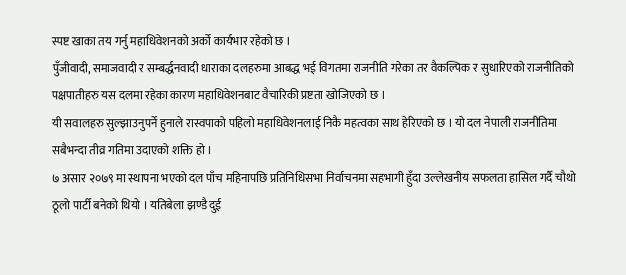स्पष्ट खाका तय गर्नु महाधिवेशनको अर्को कार्यभार रहेको छ ।
पुँजीवादी, समाजवादी र सम्बर्द्धनवादी धाराका दलहरुमा आबद्ध भई विगतमा राजनीति गरेका तर वैकल्पिक र सुधारिएको राजनीतिको पक्षपातीहरु यस दलमा रहेका कारण महाधिवेशनबाट वैचारिकी प्रष्टता खोजिएको छ ।
यी सवालहरु सुल्झाउनुपर्ने हुनाले रास्वपाको पहिलो महाधिवेशनलाई निकै महत्वका साथ हेरिएको छ । यो दल नेपाली राजनीतिमा सबैभन्दा तीव्र गतिमा उदाएको शक्ति हो ।
७ असार २०७९ मा स्थापना भएको दल पाँच महिनापछि प्रतिनिधिसभा निर्वाचनमा सहभागी हुँदा उल्लेखनीय सफलता हासिल गर्दै चौथो ठूलो पार्टी बनेको थियो । यतिबेला झण्डै दुई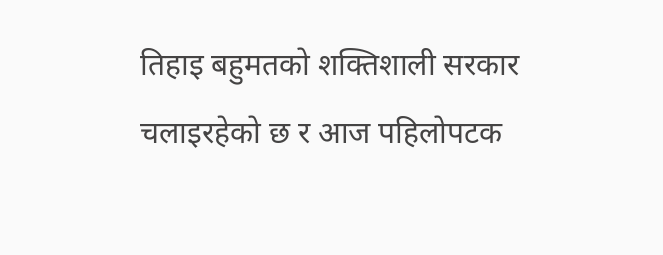तिहाइ बहुमतको शक्तिशाली सरकार चलाइरहेको छ र आज पहिलोपटक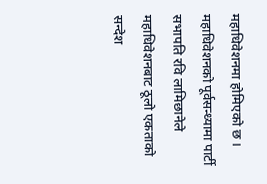महाधिवेशनमा होमिएको छ ।
महाधिवेशनको पूर्वसन्ध्यामा पार्टी सभापति रवि लामिछानेले महाधिवेशनबाट ठूलो एकताको सन्देश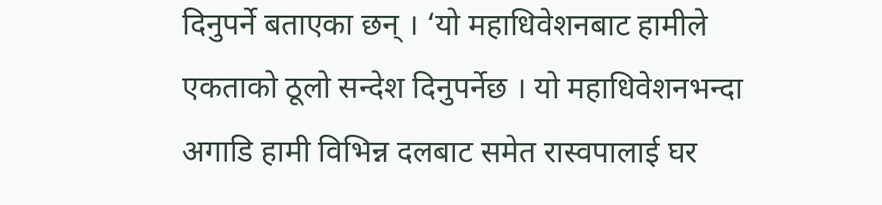दिनुपर्ने बताएका छन् । ‘यो महाधिवेशनबाट हामीले एकताको ठूलो सन्देश दिनुपर्नेछ । यो महाधिवेशनभन्दा अगाडि हामी विभिन्न दलबाट समेत रास्वपालाई घर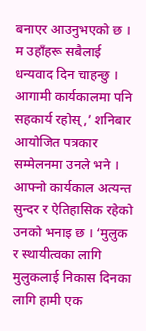बनाएर आउनुभएको छ । म उहाँहरू सबैलाई धन्यवाद दिन चाहन्छु । आगामी कार्यकालमा पनि सहकार्य रहोस्,’ शनिबार आयोजित पत्रकार सम्मेलनमा उनले भने ।
आफ्नो कार्यकाल अत्यन्त सुन्दर र ऐतिहासिक रहेको उनको भनाइ छ । ‘मुलुक र स्थायीत्वका लागि मुलुकलाई निकास दिनका लागि हामी एक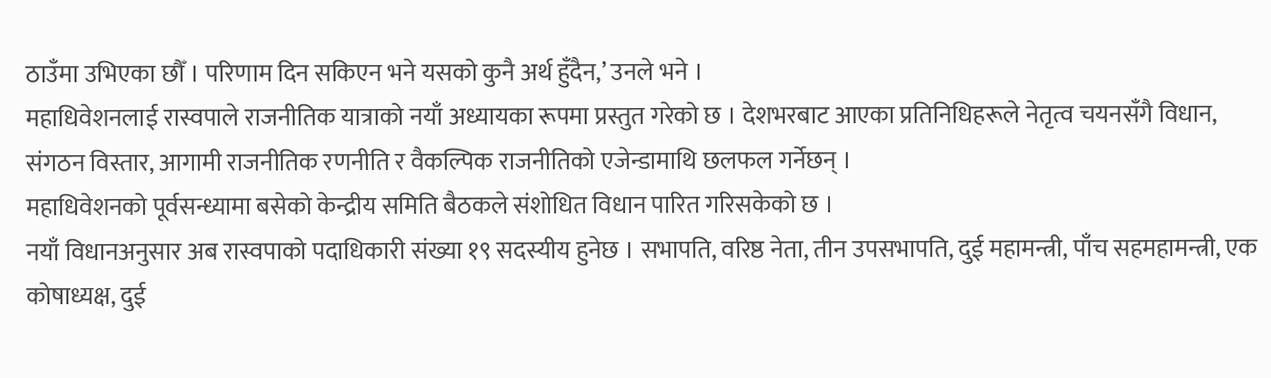ठाउँमा उभिएका छौँ । परिणाम दिन सकिएन भने यसको कुनै अर्थ हुँदैन,’ उनले भने ।
महाधिवेशनलाई रास्वपाले राजनीतिक यात्राको नयाँ अध्यायका रूपमा प्रस्तुत गरेको छ । देशभरबाट आएका प्रतिनिधिहरूले नेतृत्व चयनसँगै विधान, संगठन विस्तार, आगामी राजनीतिक रणनीति र वैकल्पिक राजनीतिको एजेन्डामाथि छलफल गर्नेछन् ।
महाधिवेशनको पूर्वसन्ध्यामा बसेको केन्द्रीय समिति बैठकले संशोधित विधान पारित गरिसकेको छ ।
नयाँ विधानअनुसार अब रास्वपाको पदाधिकारी संख्या १९ सदस्यीय हुनेछ । सभापति, वरिष्ठ नेता, तीन उपसभापति, दुई महामन्त्री, पाँच सहमहामन्त्री, एक कोषाध्यक्ष, दुई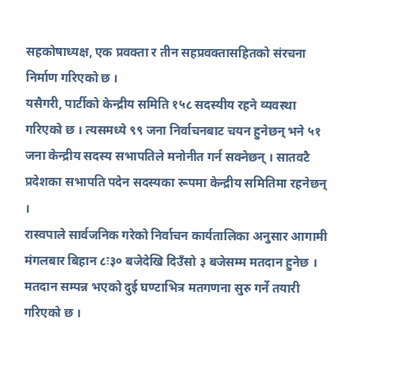सहकोषाध्यक्ष, एक प्रवक्ता र तीन सहप्रवक्तासहितको संरचना निर्माण गरिएको छ ।
यसैगरी, पार्टीको केन्द्रीय समिति १५८ सदस्यीय रहने व्यवस्था गरिएको छ । त्यसमध्ये ९९ जना निर्वाचनबाट चयन हुनेछन् भने ५१ जना केन्द्रीय सदस्य सभापतिले मनोनीत गर्न सक्नेछन् । सातवटै प्रदेशका सभापति पदेन सदस्यका रूपमा केन्द्रीय समितिमा रहनेछन् ।
रास्वपाले सार्वजनिक गरेको निर्वाचन कार्यतालिका अनुसार आगामी मंगलबार बिहान ८ः३० बजेदेखि दिउँसो ३ बजेसम्म मतदान हुनेछ । मतदान सम्पन्न भएको दुई घण्टाभित्र मतगणना सुरु गर्ने तयारी गरिएको छ ।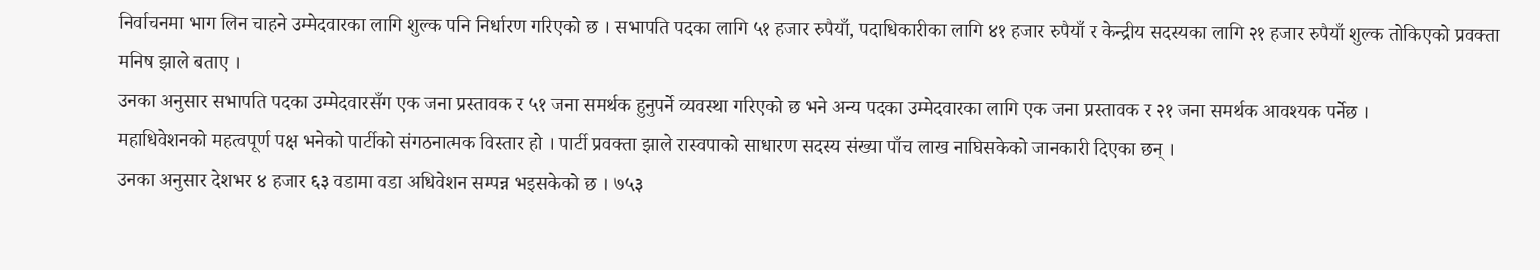निर्वाचनमा भाग लिन चाहने उम्मेदवारका लागि शुल्क पनि निर्धारण गरिएको छ । सभापति पदका लागि ५१ हजार रुपैयाँ, पदाधिकारीका लागि ४१ हजार रुपैयाँ र केन्द्रीय सदस्यका लागि २१ हजार रुपैयाँ शुल्क तोकिएको प्रवक्ता मनिष झाले बताए ।
उनका अनुसार सभापति पदका उम्मेदवारसँग एक जना प्रस्तावक र ५१ जना समर्थक हुनुपर्ने व्यवस्था गरिएको छ भने अन्य पदका उम्मेदवारका लागि एक जना प्रस्तावक र २१ जना समर्थक आवश्यक पर्नेछ ।
महाधिवेशनको महत्वपूर्ण पक्ष भनेको पार्टीको संगठनात्मक विस्तार हो । पार्टी प्रवक्ता झाले रास्वपाको साधारण सदस्य संख्या पाँच लाख नाघिसकेको जानकारी दिएका छन् ।
उनका अनुसार देशभर ४ हजार ६३ वडामा वडा अधिवेशन सम्पन्न भइसकेको छ । ७५३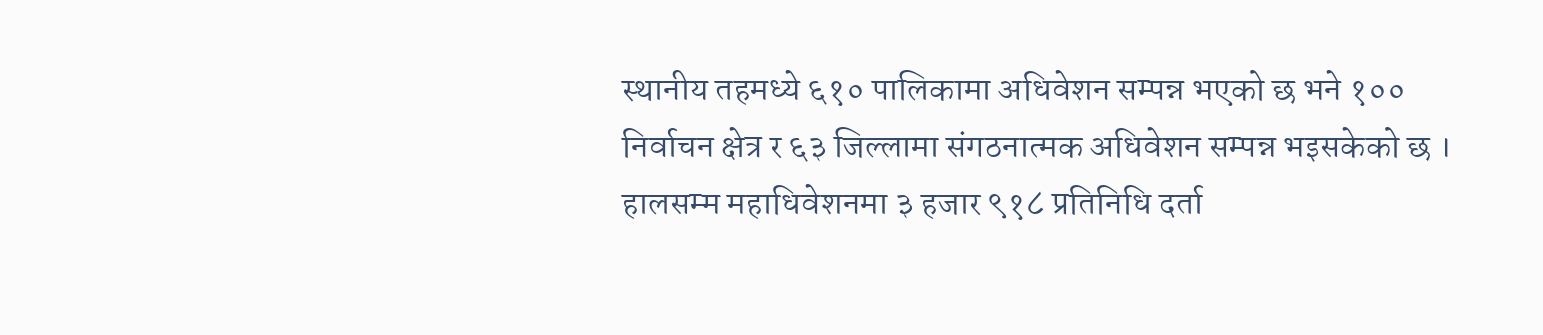स्थानीय तहमध्ये ६१० पालिकामा अधिवेशन सम्पन्न भएको छ भने १०० निर्वाचन क्षेत्र र ६३ जिल्लामा संगठनात्मक अधिवेशन सम्पन्न भइसकेको छ ।
हालसम्म महाधिवेशनमा ३ हजार ९१८ प्रतिनिधि दर्ता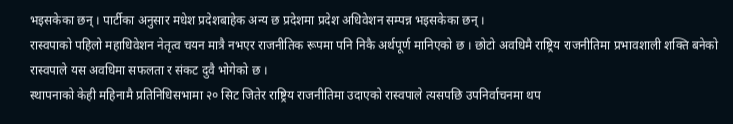भइसकेका छन् । पार्टीका अनुसार मधेश प्रदेशबाहेक अन्य छ प्रदेशमा प्रदेश अधिवेशन सम्पन्न भइसकेका छन् ।
रास्वपाको पहिलो महाधिवेशन नेतृत्व चयन मात्रै नभएर राजनीतिक रूपमा पनि निकै अर्थपूर्ण मानिएको छ । छोटो अवधिमै राष्ट्रिय राजनीतिमा प्रभावशाली शक्ति बनेको रास्वपाले यस अवधिमा सफलता र संकट दुवै भोगेको छ ।
स्थापनाको केही महिनामै प्रतिनिधिसभामा २० सिट जितेर राष्ट्रिय राजनीतिमा उदाएको रास्वपाले त्यसपछि उपनिर्वाचनमा थप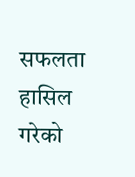सफलता हासिल गरेको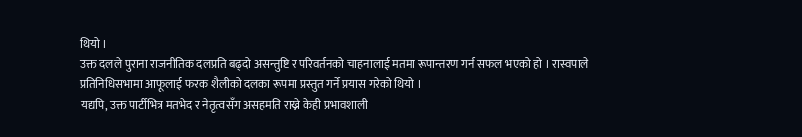थियो ।
उक्त दलले पुराना राजनीतिक दलप्रति बढ्दो असन्तुष्टि र परिवर्तनको चाहनालाई मतमा रूपान्तरण गर्न सफल भएको हो । रास्वपाले प्रतिनिधिसभामा आफूलाई फरक शैलीको दलका रूपमा प्रस्तुत गर्ने प्रयास गरेको थियो ।
यद्यपि, उक्त पार्टीभित्र मतभेद र नेतृत्वसँग असहमति राख्ने केही प्रभावशाली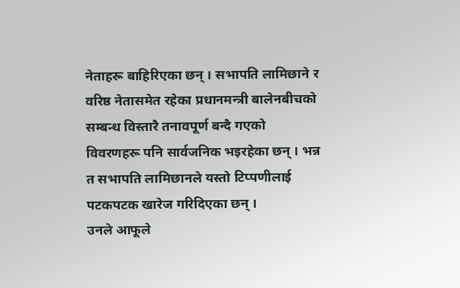नेताहरू बाहिरिएका छन् । सभापति लामिछाने र वरिष्ठ नेतासमेत रहेका प्रधानमन्त्री बालेनबीचको सम्बन्ध विस्तारै तनावपूर्ण बन्दै गएको विवरणहरू पनि सार्वजनिक भइरहेका छन् । भन्न त सभापति लामिछानले यस्तो टिप्पणीलाई पटकपटक खारेज गरिदिएका छन् ।
उनले आफूले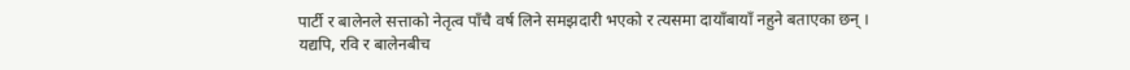पार्टी र बालेनले सत्ताको नेतृत्व पाँचै वर्ष लिने समझदारी भएको र त्यसमा दायाँबायाँ नहुने बताएका छन् ।
यद्यपि, रवि र बालेनबीच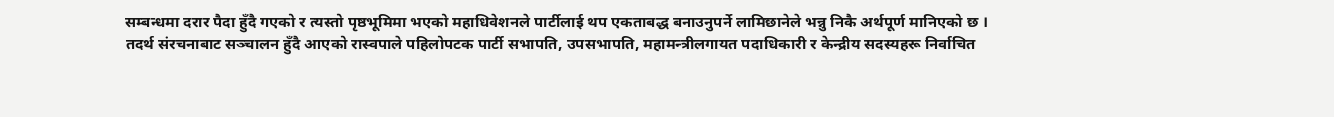सम्बन्धमा दरार पैदा हुँदै गएको र त्यस्तो पृष्ठभूमिमा भएको महाधिवेशनले पार्टीलाई थप एकताबद्ध बनाउनुपर्ने लामिछानेले भन्नु निकै अर्थपूर्ण मानिएको छ ।
तदर्थ संरचनाबाट सञ्चालन हुँदै आएको रास्वपाले पहिलोपटक पार्टी सभापति, उपसभापति, महामन्त्रीलगायत पदाधिकारी र केन्द्रीय सदस्यहरू निर्वाचित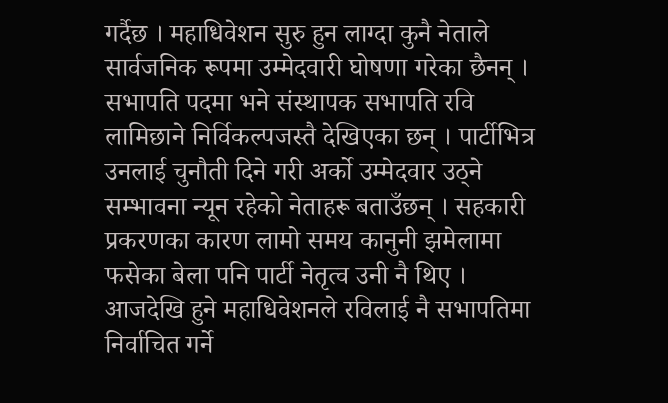गर्दैछ । महाधिवेशन सुरु हुन लाग्दा कुनै नेताले सार्वजनिक रूपमा उम्मेदवारी घोषणा गरेका छैनन् ।
सभापति पदमा भने संस्थापक सभापति रवि लामिछाने निर्विकल्पजस्तै देखिएका छन् । पार्टीभित्र उनलाई चुनौती दिने गरी अर्को उम्मेदवार उठ्ने सम्भावना न्यून रहेको नेताहरू बताउँछन् । सहकारी प्रकरणका कारण लामो समय कानुनी झमेलामा फसेका बेला पनि पार्टी नेतृत्व उनी नै थिए ।
आजदेखि हुने महाधिवेशनले रविलाई नै सभापतिमा निर्वाचित गर्ने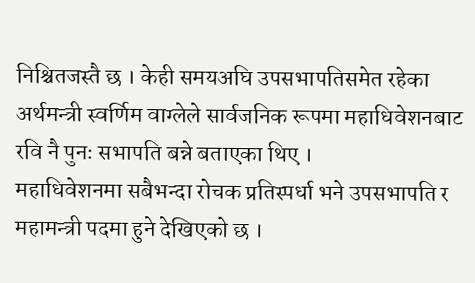निश्चितजस्तै छ । केही समयअघि उपसभापतिसमेत रहेका अर्थमन्त्री स्वर्णिम वाग्लेले सार्वजनिक रूपमा महाधिवेशनबाट रवि नै पुनः सभापति बन्ने बताएका थिए ।
महाधिवेशनमा सबैभन्दा रोचक प्रतिस्पर्धा भने उपसभापति र महामन्त्री पदमा हुने देखिएको छ ।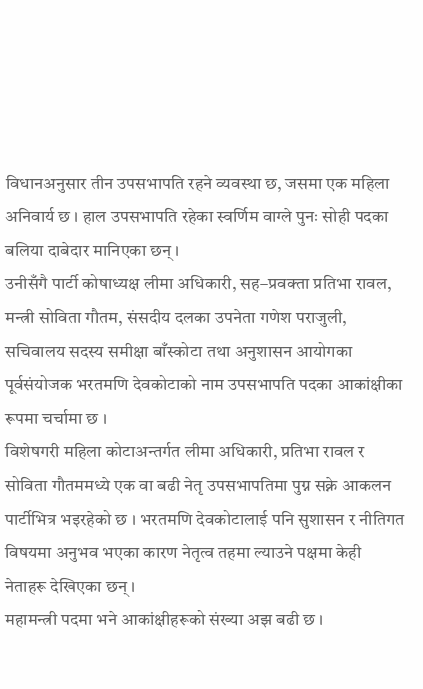विधानअनुसार तीन उपसभापति रहने व्यवस्था छ, जसमा एक महिला अनिवार्य छ । हाल उपसभापति रहेका स्वर्णिम वाग्ले पुनः सोही पदका बलिया दाबेदार मानिएका छन् ।
उनीसँगै पार्टी कोषाध्यक्ष लीमा अधिकारी, सह–प्रवक्ता प्रतिभा रावल, मन्त्री सोविता गौतम, संसदीय दलका उपनेता गणेश पराजुली, सचिवालय सदस्य समीक्षा बाँस्कोटा तथा अनुशासन आयोगका पूर्वसंयोजक भरतमणि देवकोटाको नाम उपसभापति पदका आकांक्षीका रूपमा चर्चामा छ ।
विशेषगरी महिला कोटाअन्तर्गत लीमा अधिकारी, प्रतिभा रावल र सोविता गौतममध्ये एक वा बढी नेतृ उपसभापतिमा पुग्न सक्ने आकलन पार्टीभित्र भइरहेको छ । भरतमणि देवकोटालाई पनि सुशासन र नीतिगत विषयमा अनुभव भएका कारण नेतृत्व तहमा ल्याउने पक्षमा केही नेताहरू देखिएका छन् ।
महामन्त्री पदमा भने आकांक्षीहरूको संख्या अझ बढी छ ।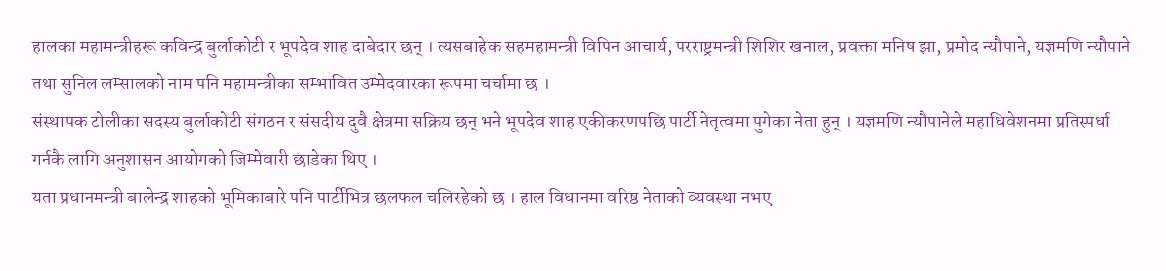हालका महामन्त्रीहरू कविन्द्र बुर्लाकोटी र भूपदेव शाह दाबेदार छन् । त्यसबाहेक सहमहामन्त्री विपिन आचार्य, परराष्ट्रमन्त्री शिशिर खनाल, प्रवक्ता मनिष झा, प्रमोद न्यौपाने, यज्ञमणि न्यौपाने तथा सुनिल लम्सालको नाम पनि महामन्त्रीका सम्भावित उम्मेदवारका रूपमा चर्चामा छ ।
संस्थापक टोलीका सदस्य बुर्लाकोटी संगठन र संसदीय दुवै क्षेत्रमा सक्रिय छन् भने भूपदेव शाह एकीकरणपछि पार्टी नेतृत्वमा पुगेका नेता हुन् । यज्ञमणि न्यौपानेले महाधिवेशनमा प्रतिस्पर्धा गर्नकै लागि अनुशासन आयोगको जिम्मेवारी छाडेका थिए ।
यता प्रधानमन्त्री बालेन्द्र शाहको भूमिकाबारे पनि पार्टीभित्र छलफल चलिरहेको छ । हाल विधानमा वरिष्ठ नेताको व्यवस्था नभए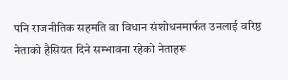पनि राजनीतिक सहमति वा विधान संशोधनमार्फत उनलाई वरिष्ठ नेताको हैसियत दिने सम्भावना रहेको नेताहरू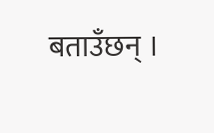बताउँछन् ।